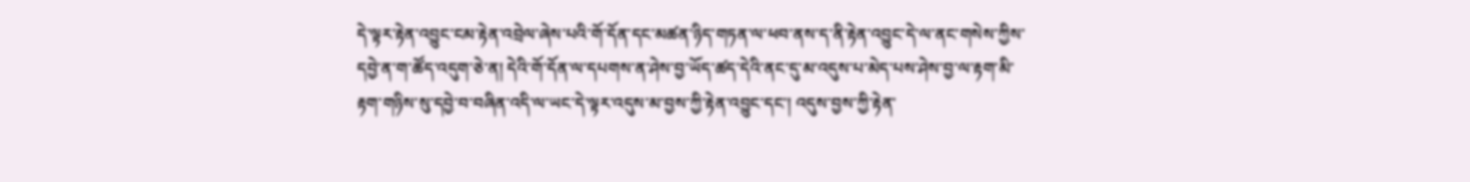དེ་ལྟར་རྟེན་འབྱུང་ངམ་རྟེན་འབྲེལ་ཞེས་པའི་གོ་དོན་དང་མཚན་ཉིད་གཏན་ལ་ཕབ་ནས་ད་ནི་རྟེན་འབྱུང་དེ་ལ་ནང་གསེས་ཀྱིས་དབྱེ་ན་ག་ཚོད་འདུག་ཅེ་ན། དེའི་གོ་དོན་ལ་དཔགས་ན་ཤེས་བྱ་ཡོད་ཚད་དེའི་ནང་དུ་མ་འདུས་པ་མེད་པས་ཤེས་བྱ་ལ་རྟག་མི་རྟག་གཉིས་སུ་དབྱེ་བ་བཞིན་འདི་ལ་ཡང་དེ་ལྟར་འདུས་མ་བྱས་ཀྱི་རྟེན་འབྱུང་དང་། འདུས་བྱས་ཀྱི་རྟེན་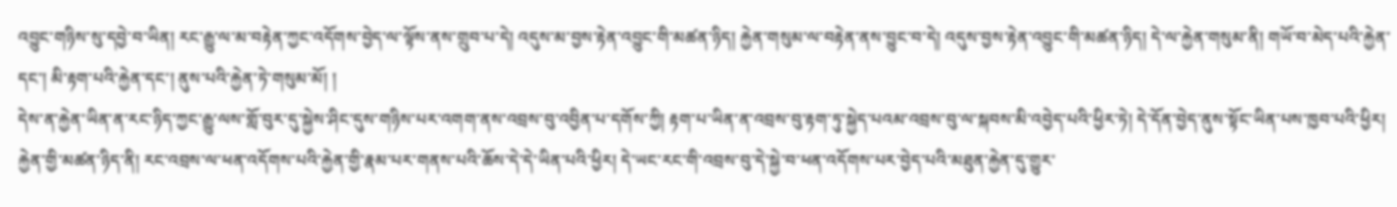འབྱུང་གཉིས་སུ་དབྱེ་བ་ཡིན། རང་རྒྱུ་ལ་མ་བརྟེན་ཀྱང་འདོགས་བྱེད་ལ་ལྟོས་ནས་གྲུབ་པ་དེ། འདུས་མ་བྱས་རྟེན་འབྱུང་གི་མཚན་ཉིད། རྐྱེན་གསུམ་ལ་བརྟེན་ནས་བྱུང་བ་དེ། འདུས་བྱས་རྟེན་འབྱུང་གི་མཚན་ཉིད། དེ་ལ་རྐྱེན་གསུམ་ནི། གཡོ་བ་མེད་པའི་རྐྱེན་དང་། མི་རྟག་པའི་རྐྱེན་དང་། ནུས་པའི་རྐྱེན་ཏེ་གསུམ་མོ། །
དེས་ན་རྐྱེན་ཡིན་ན་རང་ཉིད་ཀྱང་རྒྱུ་ལས་གློ་བུར་དུ་སྐྱེས་ཤིང་དུས་གཉིས་པར་འགག་ནས་འབྲས་བུ་འབྱིན་པ་དགོས་ཀྱི། རྟག་པ་ཡིན་ན་འབྲས་བུ་རྟག་ཏུ་སྐྱེད་པའམ་འབྲས་བུ་ལ་སྐབས་མི་འབྱེད་པའི་ཕྱིར་ཏེ། དེ་དོན་བྱེད་ནུས་སྟོང་ཡིན་པས་ཁྱབ་པའི་ཕྱིར། རྐྱེན་གྱི་མཚན་ཉིད་ནི། རང་འབྲས་ལ་ཕན་འདོགས་པའི་རྐྱེན་གྱི་རྣམ་པར་གནས་པའི་ཆོས་དེ་དེ་ཡིན་པའི་ཕྱིར། དེ་ཡང་རང་གི་འབྲས་བུ་དེ་སྐྱེ་བ་ཕན་འདོགས་པར་བྱེད་པའི་མཐུན་རྐྱེན་དུ་གྱུར་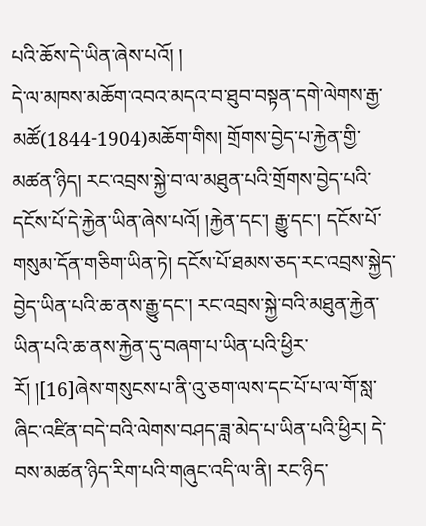པའི་ཆོས་དེ་ཡིན་ཞེས་པའོ། །
དེ་ལ་མཁས་མཆོག་འབའ་མདའ་བ་ཐུབ་བསྟན་དགེ་ལེགས་རྒྱ་མཚོ(1844-1904)མཆོག་གིས། གྲོགས་བྱེད་པ་རྐྱེན་གྱི་མཚན་ཉིད། རང་འབྲས་སྐྱེ་བ་ལ་མཐུན་པའི་གྲོགས་བྱེད་པའི་དངོས་པོ་དེ་རྐྱེན་ཡིན་ཞེས་པའོ། །རྐྱེན་དང་། རྒྱུ་དང་། དངོས་པོ་གསུམ་དོན་གཅིག་ཡིན་ཏེ། དངོས་པོ་ཐམས་ཅད་རང་འབྲས་སྐྱེད་བྱེད་ཡིན་པའི་ཆ་ནས་རྒྱུ་དང་། རང་འབྲས་སྐྱེ་བའི་མཐུན་རྐྱེན་ཡིན་པའི་ཆ་ནས་རྐྱེན་དུ་བཞག་པ་ཡིན་པའི་ཕྱིར་རོ། །[16]ཞེས་གསུངས་པ་ནི་འུ་ཅག་ལས་དང་པོ་པ་ལ་གོ་སླ་ཞིང་འཛིན་བདེ་བའི་ལེགས་བཤད་ཟླ་མེད་པ་ཡིན་པའི་ཕྱིར། དེ་བས་མཚན་ཉིད་རིག་པའི་གཞུང་འདི་ལ་ནི། རང་ཉིད་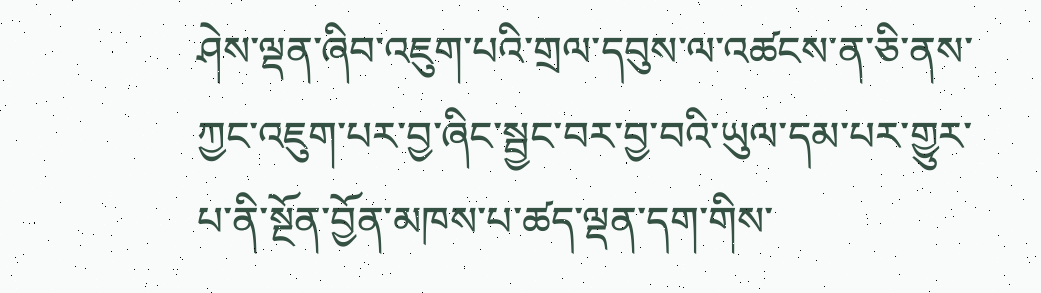ཤེས་ལྡན་ཞིབ་འཇུག་པའི་གྲལ་དབུས་ལ་འཚངས་ན་ཅི་ནས་ཀྱང་འཇུག་པར་བྱ་ཞིང་སྦྱང་བར་བྱ་བའི་ཡུལ་དམ་པར་གྱུར་པ་ནི་སྔོན་བྱོན་མཁས་པ་ཚད་ལྡན་དག་གིས་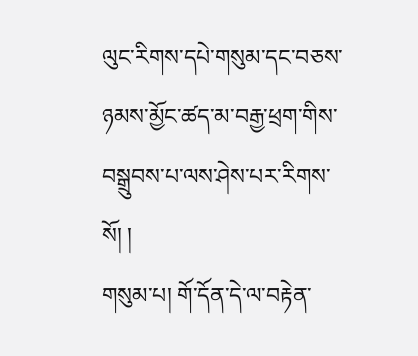ལུང་རིགས་དཔེ་གསུམ་དང་བཅས་ཉམས་མྱོང་ཚད་མ་བརྒྱ་ཕྲག་གིས་བསྒྲུབས་པ་ལས་ཤེས་པར་རིགས་སོ། །
གསུམ་པ། གོ་དོན་དེ་ལ་བརྟེན་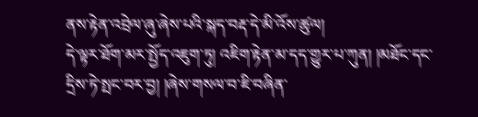ནས་རྟེན་འབྲེལ་ཞུ་ཞེས་པའི་སྐད་བརྡ་དེ་མི་འོས་ཚུལ།
དེ་ལྟར་ཐོག་མར་སྤྱོད་འཇུག་ཏུ། འཇིག་རྟེན་མ་དད་གྱུར་པ་ཀུན། །མཐོང་དང་དྲིས་ཏེ་སྤང་བར་བྱ། །ཞེས་གསལ་བ་ཇི་བཞིན་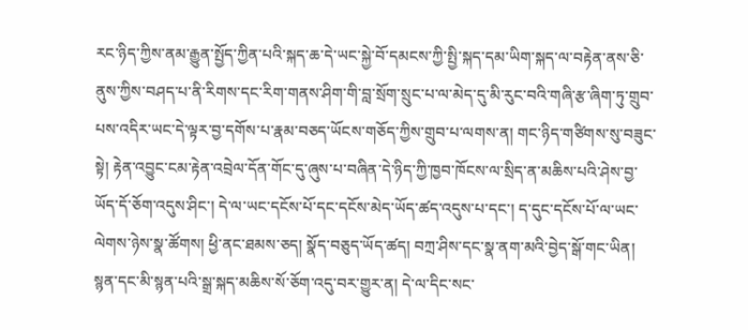རང་ཉིད་ཀྱིས་ནམ་རྒྱུན་སྤྱོད་ཀྱིན་པའི་སྐད་ཆ་དེ་ཡང་སྐྱེ་བོ་དམངས་ཀྱི་སྤྱི་སྐད་དམ་ཡིག་སྐད་ལ་བརྟེན་ནས་ཅི་ནུས་ཀྱིས་བཤད་པ་ནི་རིགས་དང་རིག་གནས་ཤིག་གི་བླ་སྲོག་སྲུང་པ་ལ་མེད་དུ་མི་རུང་བའི་གཞི་རྩ་ཞིག་ཏུ་གྲུབ་པས་འདིར་ཡང་དེ་ལྟར་བྱ་དགོས་པ་རྣམ་བཅད་ཡོངས་གཅོད་ཀྱིས་གྲུབ་པ་ལགས་ན། གང་ཉིད་གཙིགས་སུ་བཟུང་སྟེ། རྟེན་འབྱུང་ངམ་རྟེན་འབྲེལ་དོན་གོང་དུ་ཞུས་པ་བཞིན་དེ་ཉིད་ཀྱི་ཁྱབ་ཁོངས་ལ་སྲིད་ན་མཆིས་པའི་ཤེས་བྱ་ཡོད་དོ་ཅོག་འདུས་ཤིང་། དེ་ལ་ཡང་དངོས་པོ་དང་དངོས་མེད་ཡོད་ཚད་འདུས་པ་དང་། ད་དུང་དངོས་པོ་ལ་ཡང་ལེགས་ཉེས་སྣ་ཚོགས། ཕྱི་ནང་ཐམས་ཅད། སྣོད་བཅུད་ཡོད་ཚད། བཀྲ་ཤིས་དང་སྣ་ནག་མའི་བྱེད་སྒོ་གང་ཡིན། སྙན་དང་མི་སྙན་པའི་སྒྲ་སྐད་མཆིས་སོ་ཅོག་འདུ་བར་གྱུར་ན། དེ་ལ་དིང་སང་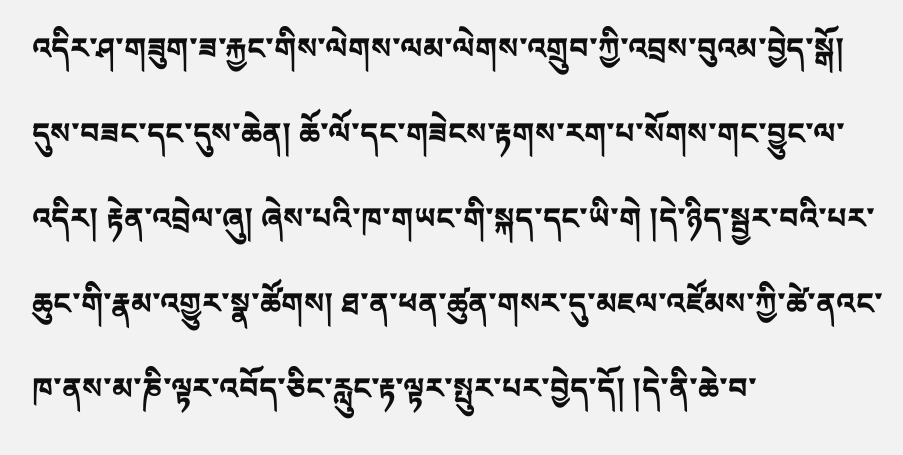འདིར་ཤ་གཟུག་ཟ་རྐྱང་གིས་ལེགས་ལམ་ལེགས་འགྲུབ་ཀྱི་འབྲས་བུའམ་བྱེད་སྒོ། དུས་བཟང་དང་དུས་ཆེན། ཆོ་ལོ་དང་གཟེངས་རྟགས་རག་པ་སོགས་གང་བྱུང་ལ་འདིར། རྟེན་འབྲེལ་ཞུ། ཞེས་པའི་ཁ་གཡང་གི་སྐད་དང་ཡི་གེ །དེ་ཉིད་སྦྱར་བའི་པར་ཆུང་གི་རྣམ་འགྱུར་སྣ་ཚོགས། ཐ་ན་ཕན་ཚུན་གསར་དུ་མཇལ་འཛོམས་ཀྱི་ཚེ་ནའང་ཁ་ནས་མ་ཎི་ལྟར་འབོད་ཅིང་རླུང་རྟ་ལྟར་སྤུར་པར་བྱེད་དོ། །དེ་ནི་ཆེ་བ་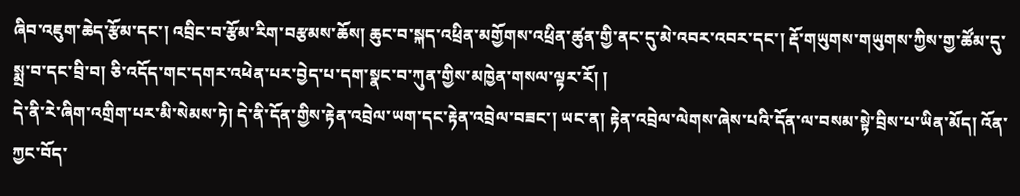ཞིབ་འཇུག་ཆེད་རྩོམ་དང་། འབྲིང་བ་རྩོམ་རིག་བརྩམས་ཆོས། ཆུང་བ་སྐད་འཕྲིན་མགྱོགས་འཕྲིན་ཚུན་གྱི་ནང་དུ་མེ་འབར་འབར་དང་། རྡོ་གཡུགས་གཡུགས་ཀྱིས་གྱ་ཚོམ་དུ་སྨྲ་བ་དང་བྲི་བ། ཅི་འདོད་གང་དགར་འཕེན་པར་བྱེད་པ་དག་སྣང་བ་ཀུན་གྱིས་མཁྱེན་གསལ་ལྟར་རོ། །
དེ་ནི་རེ་ཞིག་འགྲིག་པར་མི་སེམས་ཏེ། དེ་ནི་དོན་གྱིས་རྟེན་འབྲེལ་ཡག་དང་རྟེན་འབྲེལ་བཟང་། ཡང་ན། རྟེན་འབྲེལ་ལེགས་ཞེས་པའི་དོན་ལ་བསམ་སྟེ་བྲིས་པ་ཡིན་མོད། འོན་ཀྱང་བོད་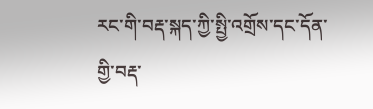རང་གི་བརྡ་སྐད་ཀྱི་སྤྱི་འགྲོས་དང་དོན་གྱི་བརྡ་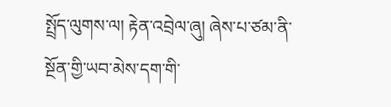སྤྲོད་ལུགས་ལ། རྟེན་འབྲེལ་ཞུ། ཞེས་པ་ཙམ་ནི་སྔོན་གྱི་ཡབ་མེས་དག་གི་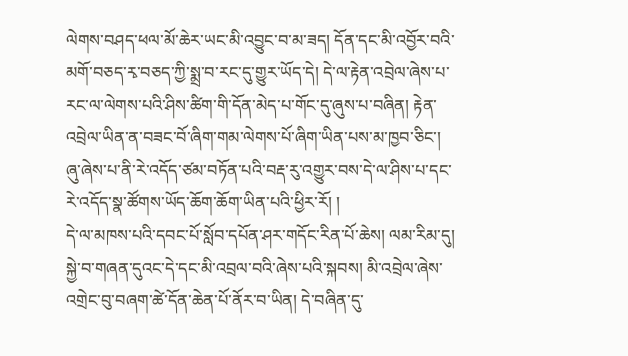ལེགས་བཤད་ཕལ་མོ་ཆེར་ཡང་མི་འབྱུང་བ་མ་ཟད། དོན་དང་མི་འབྱོར་བའི་མགོ་བཅད་རྭ་བཅད་ཀྱི་སྨྲ་བ་རང་དུ་གྱུར་ཡོད་དེ། དེ་ལ་རྟེན་འབྲེལ་ཞེས་པ་རང་ལ་ལེགས་པའི་ཤིས་ཚིག་གི་དོན་མེད་པ་གོང་དུ་ཞུས་པ་བཞིན། རྟེན་འབྲེལ་ཡིན་ན་བཟང་བོ་ཞིག་གམ་ལེགས་པོ་ཞིག་ཡིན་པས་མ་ཁྱབ་ཅིང་། ཞུ་ཞེས་པ་ནི་རེ་འདོད་ཙམ་བཏོན་པའི་བརྡ་རུ་འགྱུར་བས་དེ་ལ་ཤིས་པ་དང་རེ་འདོད་སྣ་ཚོགས་ཡོད་ཆོག་ཆོག་ཡིན་པའི་ཕྱིར་རོ། །
དེ་ལ་མཁས་པའི་དབང་པོ་སློབ་དཔོན་ཤར་གདོང་རིན་པོ་ཆེས། ལམ་རིམ་དུ། སྐྱེ་བ་གཞན་དུའང་དེ་དང་མི་འབྲལ་བའི་ཞེས་པའི་སྐབས། མི་འབྲེལ་ཞེས་འགྲེང་བུ་བཞག་ཚེ་དོན་ཆེན་པོ་ནོར་བ་ཡིན། དེ་བཞིན་དུ་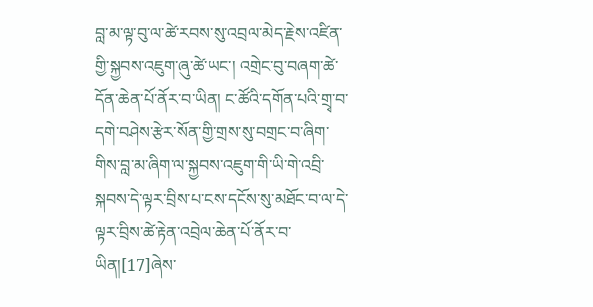བླ་མ་ལྟ་བུ་ལ་ཚེ་རབས་སུ་འབྲལ་མེད་རྗེས་འཛིན་གྱི་སྐྱབས་འཇུག་ཞུ་ཚེ་ཡང་། འགྲེང་བུ་བཞག་ཚེ་དོན་ཆེན་པོ་ནོར་བ་ཡིན། ང་ཚོའི་དགོན་པའི་གྲྭ་བ་དགེ་བཤེས་རྩེར་སོན་གྱི་གྲས་སུ་བགྲང་བ་ཞིག་གིས་བླ་མ་ཞིག་ལ་སྐྱབས་འཇུག་གི་ཡི་གེ་འབྲི་སྐབས་དེ་ལྟར་བྲིས་པ་ངས་དངོས་སུ་མཐོང་བ་ལ་དེ་ལྟར་བྲིས་ཚེ་རྟེན་འབྲེལ་ཆེན་པོ་ནོར་བ་ཡིན།[17]ཞེས་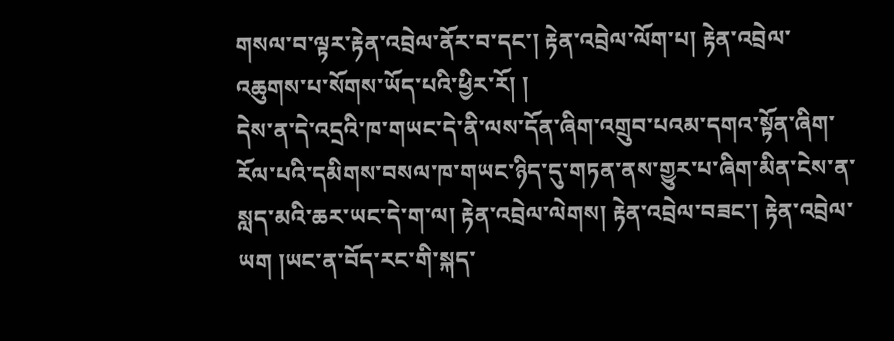གསལ་བ་ལྟར་རྟེན་འབྲེལ་ནོར་བ་དང་། རྟེན་འབྲེལ་ལོག་པ། རྟེན་འབྲེལ་འཆུགས་པ་སོགས་ཡོད་པའི་ཕྱིར་རོ། །
དེས་ན་དེ་འདྲའི་ཁ་གཡང་དེ་ནི་ལས་དོན་ཞིག་འགྲུབ་པའམ་དགའ་སྟོན་ཞིག་རོལ་པའི་དམིགས་བསལ་ཁ་གཡང་ཉིད་དུ་གཏན་ནས་གྱུར་པ་ཞིག་མིན་ངེས་ན་སླད་མའི་ཆར་ཡང་དེ་ག་ལ། རྟེན་འབྲེལ་ལེགས། རྟེན་འབྲེལ་བཟང་། རྟེན་འབྲེལ་ཡག །ཡང་ན་བོད་རང་གི་སྐད་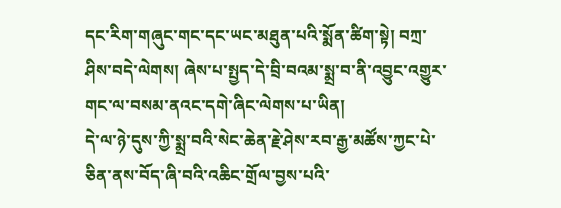དང་རིག་གཞུང་གང་དང་ཡང་མཐུན་པའི་སྨོན་ཚིག་སྟེ། བཀྲ་ཤིས་བདེ་ལེགས། ཞེས་པ་སྤྱད་དེ་བྲི་བའམ་སྨྲ་བ་ནི་འབྱུང་འགྱུར་གང་ལ་བསམ་ནའང་དགེ་ཞིང་ལེགས་པ་ཡིན།
དེ་ལ་ཉེ་དུས་ཀྱི་སྨྲ་བའི་སེང་ཆེན་རྗེ་ཤེས་རབ་རྒྱ་མཚོས་ཀྱང་པེ་ཅིན་ནས་བོད་ཞི་བའི་འཆིང་གྲོལ་བྱས་པའི་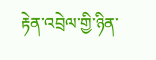རྟེན་འབྲེལ་གྱི་ཉིན་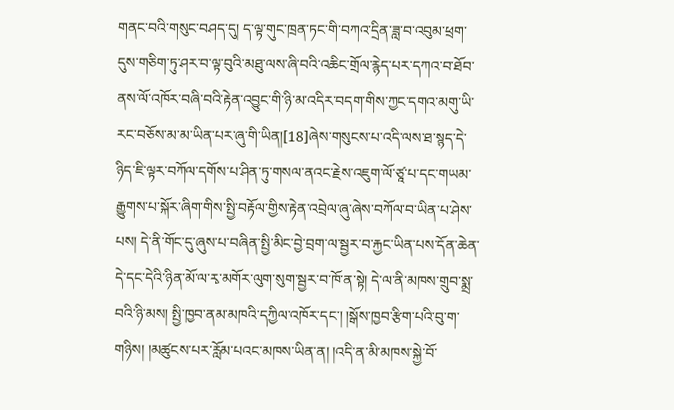གནང་བའི་གསུང་བཤད་དུ། ད་ལྟ་གུང་ཁྲན་ཏང་གི་བཀའ་དྲིན་ཟླ་བ་འབུམ་ཕྲག་དུས་གཅིག་ཏུ་ཤར་བ་ལྟ་བུའི་མཐུ་ལས་ཞི་བའི་འཆིང་གྲོལ་རྙེད་པར་དཀའ་བ་ཐོབ་ནས་ལོ་འཁོར་བཞི་བའི་རྟེན་འབྱུང་གི་ཉི་མ་འདིར་བདག་གིས་ཀྱང་དགའ་མགུ་ཡི་རང་བཅོས་མ་མ་ཡིན་པར་ཞུ་གི་ཡིན།[18]ཞེས་གསུངས་པ་འདི་ལས་ཐ་སྙད་དེ་ཉིད་ཇི་ལྟར་བཀོལ་དགོས་པ་ཤིན་ཏུ་གསལ་ནའང་རྗེས་འཇུག་ལོ་ཙཱ་པ་དང་གཡམ་རྒྱུགས་པ་སྐོར་ཞིག་གིས་སྤྱི་བརྟོལ་གྱིས་རྟེན་འབྲེལ་ཞུ་ཞེས་བཀོལ་བ་ཡིན་པ་ཤེས་པས། དེ་ནི་གོང་དུ་ཞུས་པ་བཞིན་སྤྱི་མིང་བྱེ་བྲག་ལ་སྦྱར་བ་རྐྱང་ཡིན་པས་དོན་ཆེན་དེ་དང་དེའི་ཉིན་མོ་ལ་རྭ་མགོར་ལུག་སུག་སྦྱར་བ་ཁོ་ན་སྟེ། དེ་ལ་ནི་མཁས་གྲུབ་སྨྲ་བའི་ཉི་མས། སྤྱི་ཁྱབ་ནམ་མཁའི་དཀྱིལ་འཁོར་དང་། །སྒོས་ཁྱབ་རྩིག་པའི་བུ་ག་གཉིས། །མཚུངས་པར་རློམ་པའང་མཁས་ཡིན་ན། །འདི་ན་མི་མཁས་སྐྱེ་བོ་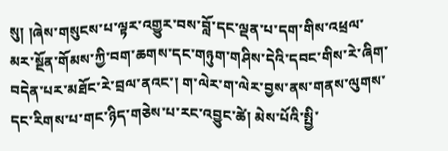སུ། །ཞེས་གསུངས་པ་ལྟར་འགྱུར་བས་བློ་དང་ལྡན་པ་དག་གིས་འཕྲལ་མར་སྔོན་གོམས་ཀྱི་བག་ཆགས་དང་གཉུག་གཤིས་དེའི་དབང་གིས་རེ་ཞིག་བདེན་པར་མཐོང་རེ་བྲལ་ནའང་། ག་ལེར་ག་ལེར་བྱས་ནས་གནས་ལུགས་དང་རིགས་པ་གང་ཉིད་གཅེས་པ་རང་འབྱུང་ཚེ། མེས་པོའི་སྤྱི་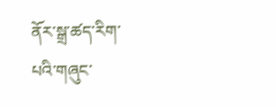ནོར་སྒྲ་ཚད་རིག་པའི་གཞུང་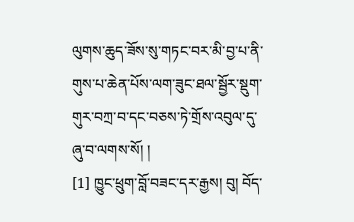ལུགས་ཆུད་ཟོས་སུ་གཏང་བར་མི་བྱ་པ་ནི་གུས་པ་ཆེན་པོས་ལག་ཟུང་ཐལ་སྦྱོར་སྡུག་གུར་བཀྲ་བ་དང་བཅས་ཏེ་གྲོས་འབུལ་དུ་ཞུ་བ་ལགས་སོ། །
[1] ཁྱུང་ཕྲུག་བློ་བཟང་དར་རྒྱས། བུ། བོད་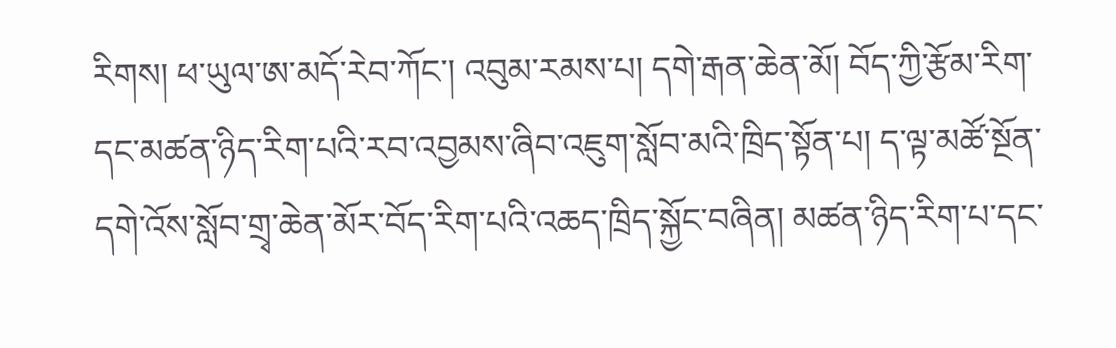རིགས། ཕ་ཡུལ་ཨ་མདོ་རེབ་ཀོང་། འབུམ་རམས་པ། དགེ་རྒན་ཆེན་མོ། བོད་ཀྱི་རྩོམ་རིག་དང་མཚན་ཉིད་རིག་པའི་རབ་འབྱམས་ཞིབ་འཇུག་སློབ་མའི་ཁྲིད་སྟོན་པ། ད་ལྟ་མཚོ་སྔོན་དགེ་འོས་སློབ་གྲྭ་ཆེན་མོར་བོད་རིག་པའི་འཆད་ཁྲིད་སྐྱོང་བཞིན། མཚན་ཉིད་རིག་པ་དང་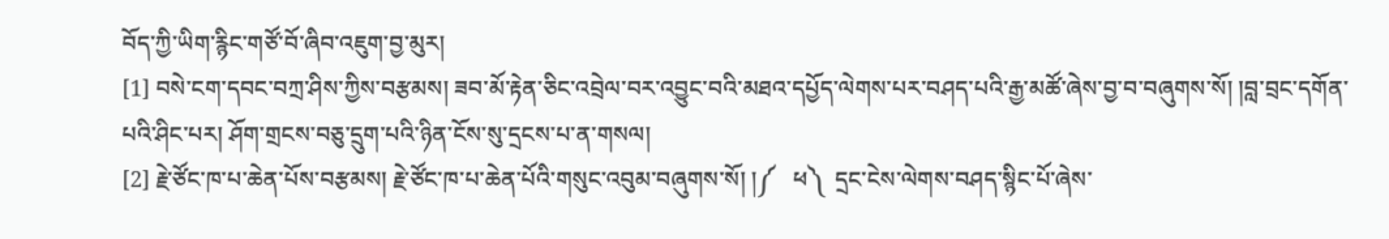བོད་ཀྱི་ཡིག་རྙིང་གཙོ་བོ་ཞིབ་འཇུག་བྱ་མུར།
[1] བསེ་ངག་དབང་བཀྲ་ཤིས་ཀྱིས་བརྩམས། ཟབ་མོ་རྟེན་ཅིང་འབྲེལ་བར་འབྱུང་བའི་མཐའ་དཔྱོད་ལེགས་པར་བཤད་པའི་རྒྱ་མཚོ་ཞེས་བྱ་བ་བཞུགས་སོ། །བླ་བྲང་དགོན་པའི་ཤིང་པར། ཤོག་གྲངས་བཅུ་དྲུག་པའི་ཉིན་ངོས་སུ་དྲངས་པ་ན་གསལ།
[2] རྗེ་ཙོང་ཁ་པ་ཆེན་པོས་བརྩམས། རྗེ་ཙོང་ཁ་པ་ཆེན་པོའི་གསུང་འབུམ་བཞུགས་སོ། །༼   ཕ༽  དྲང་ངེས་ལེགས་བཤད་སྙིང་པོ་ཞེས་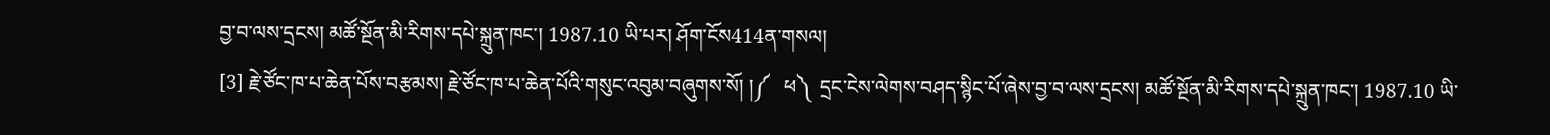བྱ་བ་ལས་དྲངས། མཚོ་སྔོན་མི་རིགས་དཔེ་སྐྲུན་ཁང་། 1987.10 ཡི་པར། ཤོག་ངོས414ན་གསལ།
[3] རྗེ་ཙོང་ཁ་པ་ཆེན་པོས་བརྩམས། རྗེ་ཙོང་ཁ་པ་ཆེན་པོའི་གསུང་འབུམ་བཞུགས་སོ། །༼   ཕ༽  དྲང་ངེས་ལེགས་བཤད་སྙིང་པོ་ཞེས་བྱ་བ་ལས་དྲངས། མཚོ་སྔོན་མི་རིགས་དཔེ་སྐྲུན་ཁང་། 1987.10 ཡི་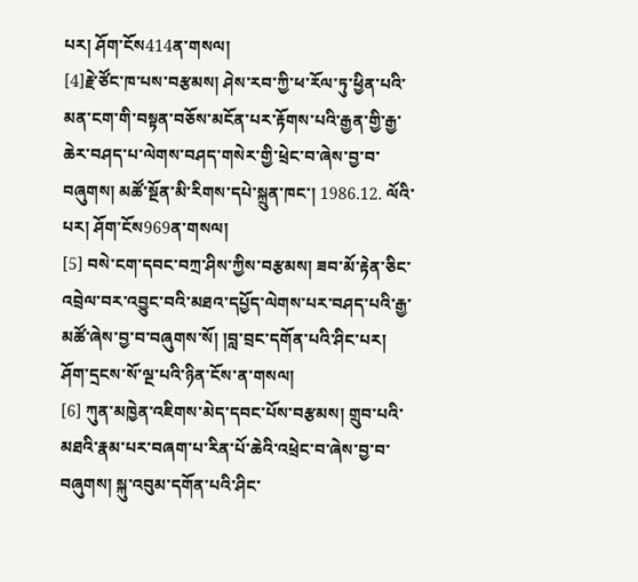པར། ཤོག་ངོས414ན་གསལ།
[4]རྗེ་ཙོང་ཁ་པས་བརྩམས། ཤེས་རབ་ཀྱི་ཕ་རོལ་ཏུ་ཕྱིན་པའི་མན་ངག་གི་བསྟན་བཅོས་མངོན་པར་རྟོགས་པའི་རྒྱན་གྱི་རྒྱ་ཆེར་བཤད་པ་ལེགས་བཤད་གསེར་གྱི་ཕྲེང་བ་ཞེས་བྱ་བ་བཞུགས། མཚོ་སྔོན་མི་རིགས་དཔེ་སྐྲུན་ཁང་། 1986.12. ལོའི་པར། ཤོག་ངོས969ན་གསལ།
[5] བསེ་ངག་དབང་བཀྲ་ཤིས་ཀྱིས་བརྩམས། ཟབ་མོ་རྟེན་ཅིང་འབྲེལ་བར་འབྱུང་བའི་མཐའ་དཔྱོད་ལེགས་པར་བཤད་པའི་རྒྱ་མཚོ་ཞེས་བྱ་བ་བཞུགས་སོ། །བླ་བྲང་དགོན་པའི་ཤིང་པར། ཤོག་དྲངས་སོ་ལྔ་པའི་ཉིན་ངོས་ན་གསལ།
[6] ཀུན་མཁྱེན་འཇིགས་མེད་དབང་པོས་བརྩམས། གྲུབ་པའི་མཐའི་རྣམ་པར་བཞག་པ་རིན་པོ་ཆེའི་འཕྲེང་བ་ཞེས་བྱ་བ་བཞུགས། སྐུ་འབུམ་དགོན་པའི་ཤིང་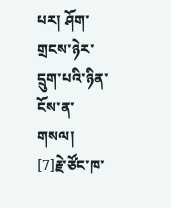པར། ཤོག་གྲངས་ཉེར་དྲུག་པའི་ཉིན་ངོས་ན་གསལ།
[7]རྗེ་ཙོང་ཁ་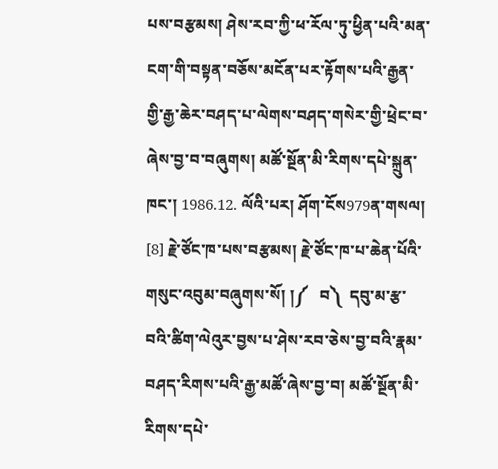པས་བརྩམས། ཤེས་རབ་ཀྱི་ཕ་རོལ་ཏུ་ཕྱིན་པའི་མན་ངག་གི་བསྟན་བཅོས་མངོན་པར་རྟོགས་པའི་རྒྱན་གྱི་རྒྱ་ཆེར་བཤད་པ་ལེགས་བཤད་གསེར་གྱི་ཕྲེང་བ་ཞེས་བྱ་བ་བཞུགས། མཚོ་སྔོན་མི་རིགས་དཔེ་སྐྲུན་ཁང་། 1986.12. ལོའི་པར། ཤོག་ངོས979ན་གསལ།
[8] རྗེ་ཙོང་ཁ་པས་བརྩམས། རྗེ་ཙོང་ཁ་པ་ཆེན་པོའི་གསུང་འབུམ་བཞུགས་སོ། །༼   བ༽  དབུ་མ་རྩ་བའི་ཚིག་ལེའུར་བྱས་པ་ཤེས་རབ་ཅེས་བྱ་བའི་རྣམ་བཤད་རིགས་པའི་རྒྱ་མཚོ་ཞེས་བྱ་བ། མཚོ་སྔོན་མི་རིགས་དཔེ་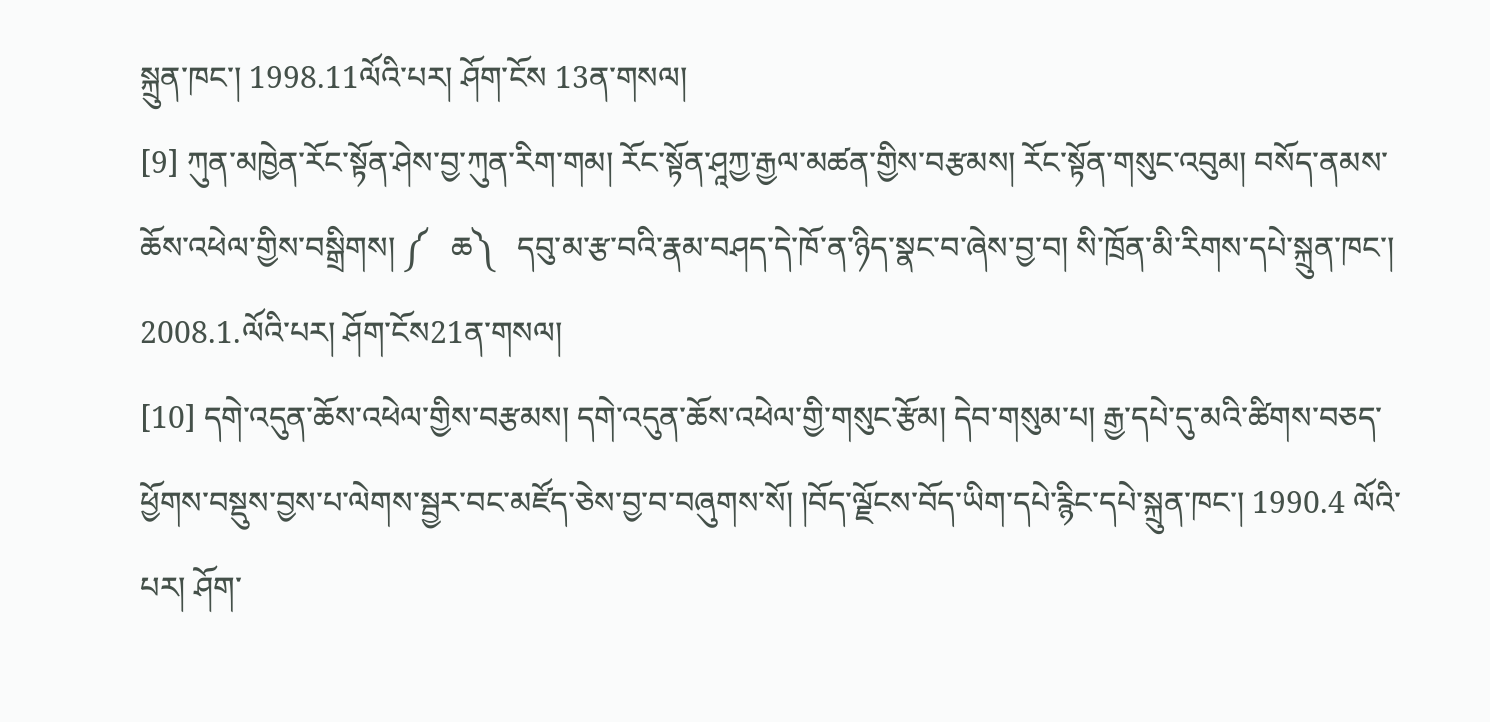སྐྲུན་ཁང་། 1998.11ལོའི་པར། ཤོག་ངོས 13ན་གསལ།
[9] ཀུན་མཁྱེན་རོང་སྟོན་ཤེས་བྱ་ཀུན་རིག་གམ། རོང་སྟོན་ཤཱཀྱ་རྒྱལ་མཚན་གྱིས་བརྩམས། རོང་སྟོན་གསུང་འབུམ། བསོད་ནམས་ཆོས་འཕེལ་གྱིས་བསྒྲིགས། ༼   ཆ༽   དབུ་མ་རྩ་བའི་རྣམ་བཤད་དེ་ཁོ་ན་ཉིད་སྣང་བ་ཞེས་བྱ་བ། སི་ཁྲོན་མི་རིགས་དཔེ་སྐྲུན་ཁང་། 2008.1.ལོའི་པར། ཤོག་ངོས21ན་གསལ།
[10] དགེ་འདུན་ཆོས་འཕེལ་གྱིས་བརྩམས། དགེ་འདུན་ཆོས་འཕེལ་གྱི་གསུང་རྩོམ། དེབ་གསུམ་པ། རྒྱ་དཔེ་དུ་མའི་ཚིགས་བཅད་ཕྱོགས་བསྡུས་བྱས་པ་ལེགས་སྦྱར་བང་མཛོད་ཅེས་བྱ་བ་བཞུགས་སོ། །བོད་ལྗོངས་བོད་ཡིག་དཔེ་རྙིང་དཔེ་སྐྲུན་ཁང་། 1990.4 ལོའི་པར། ཤོག་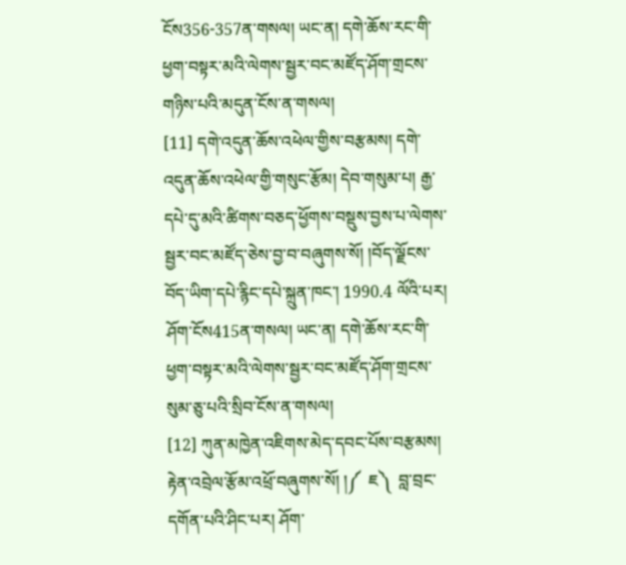ངོས356-357ན་གསལ། ཡང་ན། དགེ་ཆོས་རང་གི་ཕྱག་བསྟར་མའི་ལེགས་སྦྱར་བང་མཛོད་ཤོག་གྲངས་གཉིས་པའི་མདུན་ངོས་ན་གསལ།
[11] དགེ་འདུན་ཆོས་འཕེལ་གྱིས་བརྩམས། དགེ་འདུན་ཆོས་འཕེལ་གྱི་གསུང་རྩོམ། དེབ་གསུམ་པ། རྒྱ་དཔེ་དུ་མའི་ཚིགས་བཅད་ཕྱོགས་བསྡུས་བྱས་པ་ལེགས་སྦྱར་བང་མཛོད་ཅེས་བྱ་བ་བཞུགས་སོ། །བོད་ལྗོངས་བོད་ཡིག་དཔེ་རྙིང་དཔེ་སྐྲུན་ཁང་། 1990.4 ལོའི་པར། ཤོག་ངོས415ན་གསལ། ཡང་ན། དགེ་ཆོས་རང་གི་ཕྱག་བསྟར་མའི་ལེགས་སྦྱར་བང་མཛོད་ཤོག་གྲངས་སུམ་ཅུ་པའི་སྲིབ་ངོས་ན་གསལ།
[12] ཀུན་མཁྱེན་འཇིགས་མེད་དབང་པོས་བརྩམས། རྟེན་འབྲེལ་རྩོམ་འཕྲོ་བཞུགས་སོ། །༼  ཇ༽  བླ་བྲང་དགོན་པའི་ཤིང་པར། ཤོག་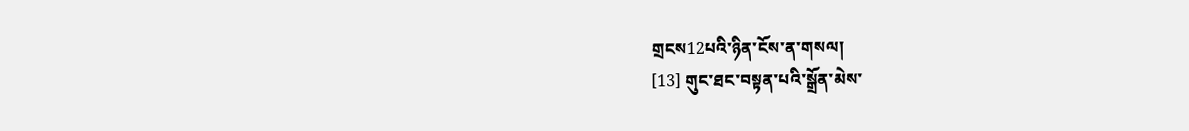གྲངས12པའི་ཉིན་ངོས་ན་གསལ།
[13] གུང་ཐང་བསྟན་པའི་སྒྲོན་མེས་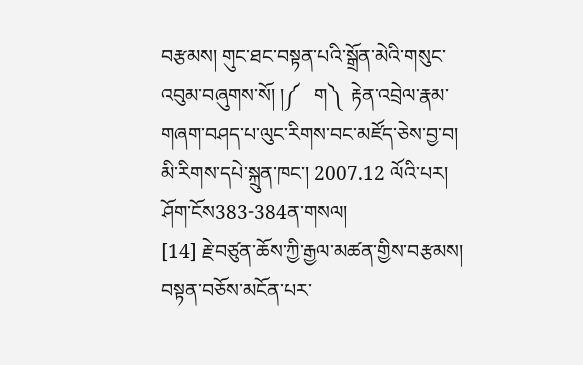བརྩམས། གུང་ཐང་བསྟན་པའི་སྒྲོན་མེའི་གསུང་འབུམ་བཞུགས་སོ། །༼   ག༽  རྟེན་འབྲེལ་རྣམ་གཞག་བཤད་པ་ལུང་རིགས་བང་མཛོད་ཅེས་བྱ་བ། མི་རིགས་དཔེ་སྐྲུན་ཁང་། 2007.12 ལོའི་པར། ཤོག་ངོས383-384ན་གསལ།
[14] རྗེ་བཙུན་ཆོས་ཀྱི་རྒྱལ་མཚན་གྱིས་བརྩམས། བསྟན་བཅོས་མངོན་པར་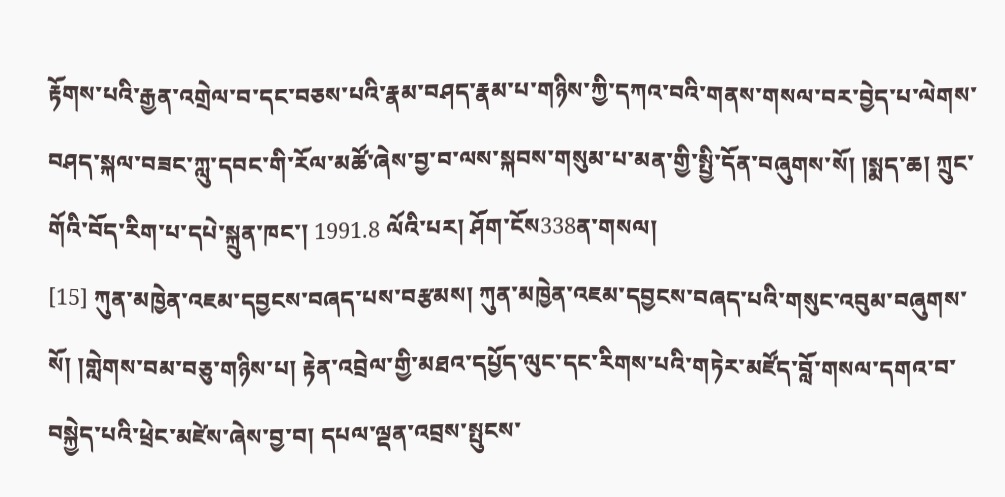རྟོགས་པའི་རྒྱན་འགྲེལ་བ་དང་བཅས་པའི་རྣམ་བཤད་རྣམ་པ་གཉིས་ཀྱི་དཀའ་བའི་གནས་གསལ་བར་བྱེད་པ་ལེགས་བཤད་སྐལ་བཟང་ཀླུ་དབང་གི་རོལ་མཚོ་ཞེས་བྱ་བ་ལས་སྐབས་གསུམ་པ་མན་གྱི་སྤྱི་དོན་བཞུགས་སོ། །སྨད་ཆ། ཀྲུང་གོའི་བོད་རིག་པ་དཔེ་སྐྲུན་ཁང་། 1991.8 ལོའི་པར། ཤོག་ངོས338ན་གསལ།
[15] ཀུན་མཁྱེན་འཇམ་དབྱངས་བཞད་པས་བརྩམས། ཀུན་མཁྱེན་འཇམ་དབྱངས་བཞད་པའི་གསུང་འབུམ་བཞུགས་སོ། །གླེགས་བམ་བཅུ་གཉིས་པ། རྟེན་འབྲེལ་གྱི་མཐའ་དཔྱོད་ལུང་དང་རིགས་པའི་གཏེར་མཛོད་བློ་གསལ་དགའ་བ་བསྐྱེད་པའི་ཕྲེང་མཛེས་ཞེས་བྱ་བ། དཔལ་ལྡན་འབྲས་སྤུངས་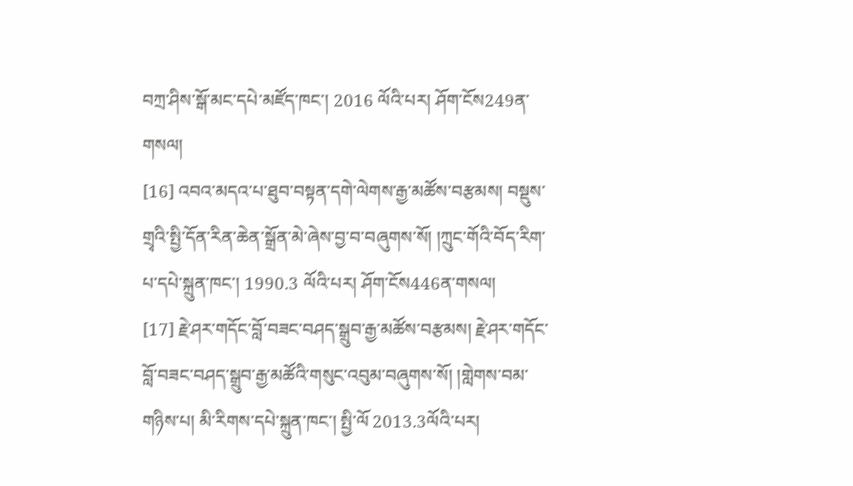བཀྲ་ཤིས་སྒོ་མང་དཔེ་མཛོད་ཁང་། 2016 ལོའི་པར། ཤོག་ངོས249ན་གསལ།
[16] འབའ་མདའ་པ་ཐུབ་བསྟན་དགེ་ལེགས་རྒྱ་མཚོས་བརྩམས། བསྡུས་གྲྭའི་སྤྱི་དོན་རིན་ཆེན་སྒྲོན་མེ་ཞེས་བྱ་བ་བཞུགས་སོ། །ཀྲུང་གོའི་བོད་རིག་པ་དཔེ་སྐྲུན་ཁང་། 1990.3 ལོའི་པར། ཤོག་ངོས446ན་གསལ།
[17] རྗེ་ཤར་གདོང་བློ་བཟང་བཤད་སྒྲུབ་རྒྱ་མཚོས་བརྩམས། རྗེ་ཤར་གདོང་བློ་བཟང་བཤད་སྒྲུབ་རྒྱ་མཚོའི་གསུང་འབུམ་བཞུགས་སོ། །གླེགས་བམ་གཉིས་པ། མི་རིགས་དཔེ་སྐྲུན་ཁང་། སྤྱི་ལོ 2013.3ལོའི་པར།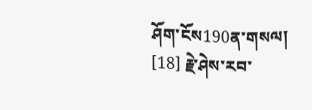ཤོག་ངོས190ན་གསལ།
[18] རྗེ་ཤེས་རབ་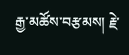རྒྱ་མཚོས་བརྩམས། རྗེ་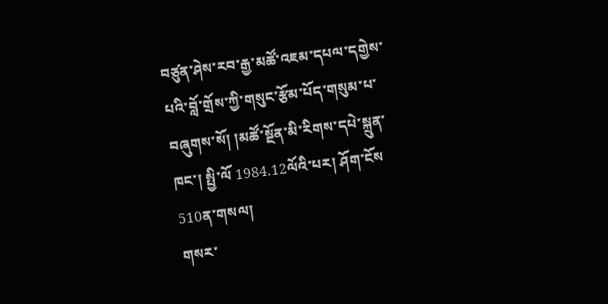བཙུན་ཤེས་རབ་རྒྱ་མཚོ་འཇམ་དཔལ་དགྱེས་པའི་བློ་གྲོས་ཀྱི་གསུང་རྩོམ་པོད་གསུམ་པ་བཞུགས་སོ། །མཚོ་སྔོན་མི་རིགས་དཔེ་སྐྲུན་ཁང་། སྤྱི་ལོ 1984.12ལོའི་པར། ཤོག་ངོས 510ན་གསལ།
གསར་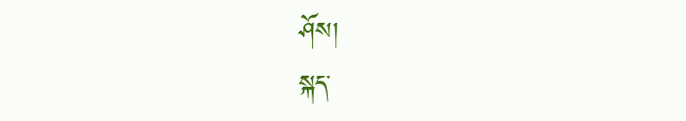ཤོས།
སྐད་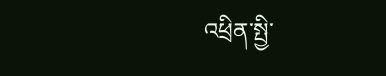འཕྲིན་སྤྱི་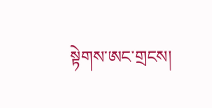སྟེགས་ཨང་གྲངས།